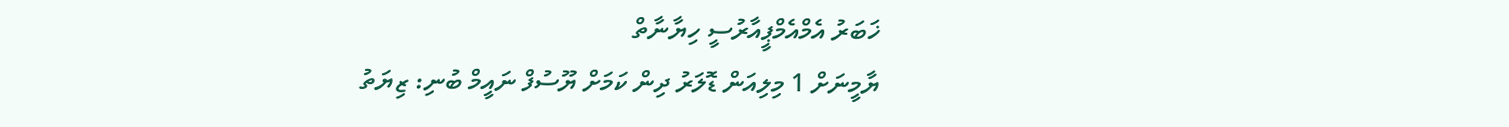ޚަބަރު އެމްއެމްޕީއާރުސީ ހިޔާނާތް
ޔާމީނަށް 1 މިލިއަން ޑޮލަރު ދިން ކަމަށް ޔޫސުފް ނައީމް ބުނި: ޒިޔަތު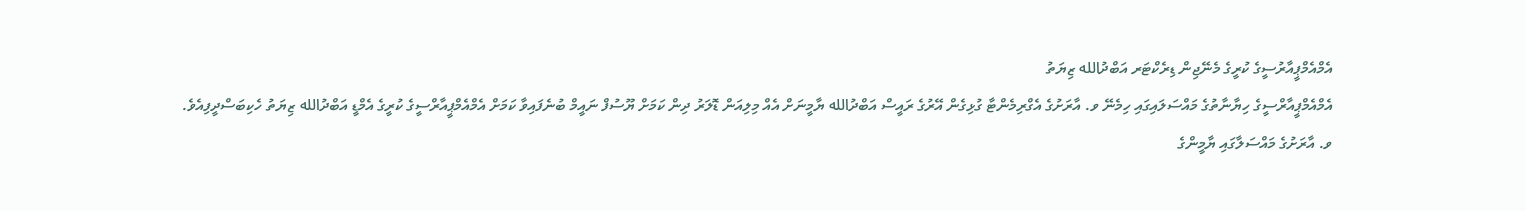އެމްއެމްޕީއާރުސީގެ ކުރީގެ މެނޭޖިން ޑިރެކްޓަރ އަބްދުالله ޒިޔަތު
އެމްއެމްޕީއާރްސީގެ ހިޔާނާތުގެ މައްސަލައިގައި ހިމެނޭ ވ. އާރަށުގެ އެގްރިމެންޓާ ގުޅިގެން އޭރުގެ ރައީސް އަބްދުالله ޔާމީނަށް އެއް މިލިއަން ޑޮލަރު ދިން ކަމަށް ޔޫސުފް ނައީމް ބުނެފައިވާ ކަމަށް އެމްއެމްޕީއާރްސީގެ ކުރީގެ އެމްޑީ އަބްދުالله ޒިޔަތު ހެކިބަސްދީފިއެވެ.
ވ. އާރަށުގެ މައްސަލާގައި ޔާމީންގެ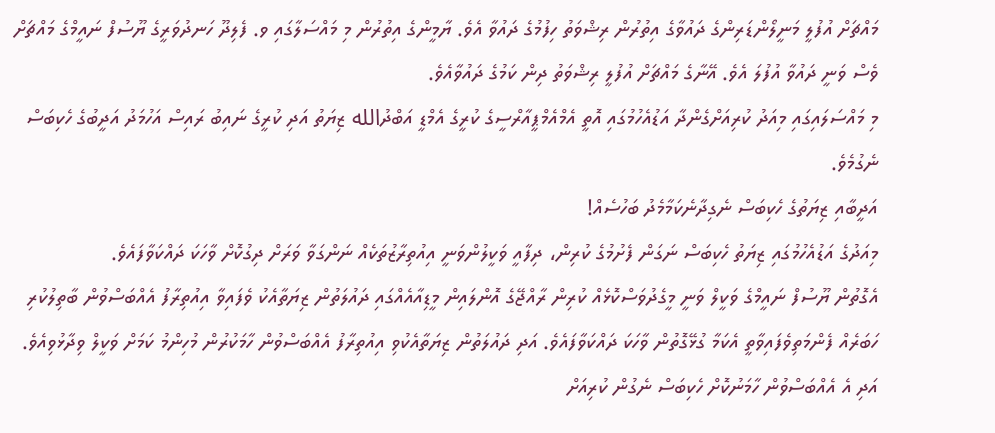މައްޗަށް އުފުލީ މަނީލޯންޑަރިންގެ ދައުވާގެ އިތުރުން ރިޝްވަތު ހިފުމުގެ ދައުވާ އެވެ. ޔާމީންގެ އިތުރުން މި މައްސަލާގައި ވ. ފެލިދޫ ހަނދުވަރީގެ ޔޫސުފް ނައީމްގެ މައްޗަށް ވެސް ވަނީ ދައުވާ އުފުލަ އެވެ. އޭނާގެ މައްޗަށް އުފުލީ ރިޝްވަތު ދިން ކަމުގެ ދައުވާއެވެ.
މި މައްސަލައިގައި މިއަދު ކުރިއަށްގެންދާ އަޑުއެހުމުގައި އޮތީ އެމްއެމްޕީއާރްސީގެ ކުރީގެ އެމްޑީ އަބްދުالله ޒިޔަތު އަދި ކުރީގެ ނައިބު ރައިސް އަހުމަދު އަދީބުގެ ހެކިބަސް ނެގުމެވެ.
އަދީބާއި ޒިޔަތުގެ ހެކިބަސް ނެގިދާނެކަމާމެދު ބަހުސެއް!
މިއަދުގެ އަޑުއެހުމުގައި ޒިޔަތު ހެކިބަސް ނަގަން ފެށުމުގެ ކުރިން، ދިފާއީ ވަކީލުންވަނީ އިއުތިރާޒުތަކެއް ނަންގަވާ ވަރަށް ދިގުކޮށް ވާހަކަ ދައްކަވާފައެވެ.
އެގޮތުން ޔޫސުފް ނައީމްގެ ވަކީލް ވަނީ މީގެދުވަސްކޮޅެއް ކުރިން ރާއްޖޭގެ އޮންލައިން މީޑިއާއެއްގައި ދައުލަތުން ޒިޔަތާއެކު ވެފައިވާ އިއުތިރާފު އެއްބަސްވުން ބާތިލުކުރި ހަބަރެއް ފެންމަތިވެފައިވާތީ އެކަމާ ގުޅޭގޮތުން ވާހަކަ ދައްކަވާފައެވެ. އަދި ދައުލަތުން ޒިޔަތާއެކުވި އިއުތިރާފު އެއްބަސްވުން ހާމަކުރުން މުހިންމު ކަމަށް ވަކީލް ވިދާޅުވިއެވެ. އަދި އެ އެއްބަސްވުން ހާމަނުކޮށް ހެކިބަސް ނެގުން ކުރިއަށް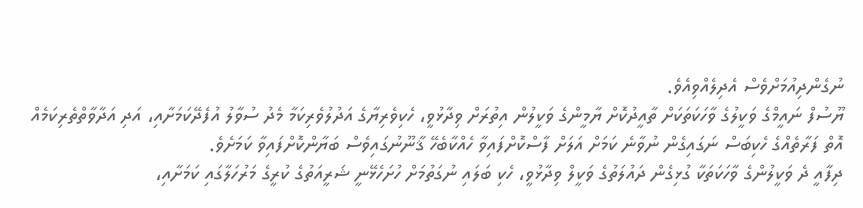ނުގެންދިއުމަށްވެސް އެދިލެއްވިއެވެ.
ޔޫސުފް ނައީމްގެ ވަކީލުގެ ވާހަކަތަކަށް ތާއީދުކޮށް ޔާމީންގެ ވަކީލުން އިތުރަށް ވިދާޅުވީ، ހެކިވެރިޔާގެ އަދުލުވެރިކަމާ މެދު ސުވާލު އުފެދޭކަމަށާއި، އަދި އަދާވާތްތެރިކަމެއް އޮތް ފަރާތެއްގެ ހެކިބަސް ނަގައިގެން ނުވާނެ ކަމަށް އަލަށް ފާސްކޮށްފައިވާ ހެއްކާބެހޭ ޤާނޫނުގައިވެސް ބަޔާންކޮށްފައިވާ ކަމަށެވެ.
ދިފާއީ ދެ ވަކީލުންގެ ވާހަކަތަކާ ގުޅިގެން ދައުލަތުގެ ވަކީލް ވިދާޅުވީ، ހެކި ބަލައި ނުގަތުމަށް ހުށަހެޅޭނީ ޝަރީއަތުގެ ކުރީގެ މަރުހަލާގައި ކަމަށާއި،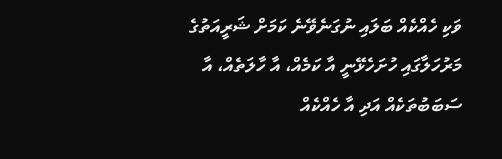ވަކި ހެއްކެއް ބަލައި ނުގަނެވޭނެ ކަމަށް ޝަރީއަތުގެ މަރުހަލާގައި ހުށަހެޅޭނީ އާ ކަމެއް، އާ ހާލަތެއް، އާ ސަބަބުތަކެއް އަދި އާ ހެއްކެއް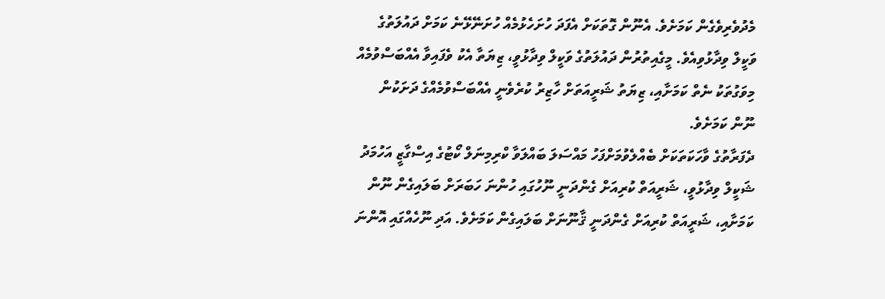މެދުވެރިވެގެން ކަމަށެވެ. އެނޫން ގޮތަކަށް އެފަދަ ހުށަހެޅުމެއް ހުށަނޭޅޭނެ ކަމަށް ދައުލަތުގެ ވަކީލް ވިދާޅުވިއެވެ. މީގެއިތުރުން ދައުލަތުގެ ވަކީލް ވިދާޅުވީ، ޒިޔަތާ އެކު ވެފައިވާ އެއްބަސްވުމެއް މިވަގުތަކު ނެތް ކަމަށާއި، ޒިޔަތު ޝަރީއަތަށް ހާޒިރު ކުރެވެނީ އެއްބަސްވުމެއްގެ ދަށަކުން ނޫން ކަމަށެވެ.
ދެފަރާތުގެ ވާހަކަތަކަށް ބެއްލެވުމަށްފަހު މައްސަލަ ބައްލަވާ ކްރިމިނަލް ކޯޓުގެ އިސްގާޒީ އަހުމަދު ޝަކީލް ވިދާޅުވީ، ޝަރީއަތް ކުރިއަށް ގެންދަނީ ނޫހުގައި ހުންނަ ހަބަރަށް ބަލައިގެން ނޫން ކަމަށާއި، ޝަރީއަތް ކުރިއަށް ގެންދަނީ ޤާނޫނަށް ބަލައިގެން ކަމަށެވެ. އަދި ނޫހެއްގައި އޮންނަ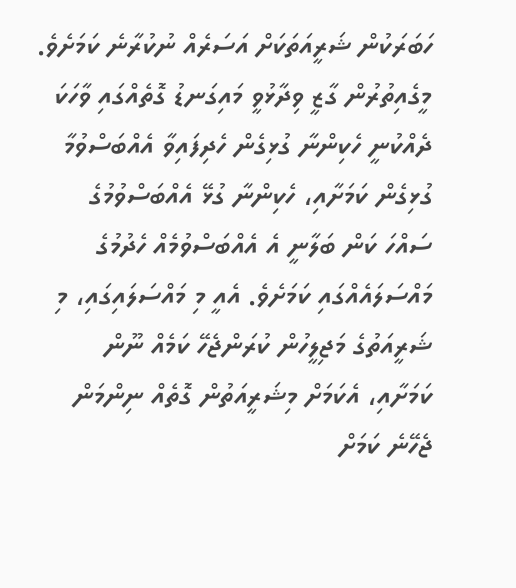ހަބަރަކުން ޝަރީއަތަކަށް އަސަރެއް ނުކުރާނެ ކަމަށެވެ.
މީގެއިތުރުން ގާޒީ ވިދާޅުވީ މައިގަނޑު ގޮތެއްގައި ވާހަކަ ދެއްކުނީ ހެކިންނާ ގުޅިގެން ހެދިފައިވާ އެއްބަސްވުމާ ގުޅިގެން ކަމަށާއި، ހެކިންނާ ގުޅޭ އެއްބަސްވުމުގެ ސައްހަ ކަން ބަލާނީ އެ އެއްބަސްވުމެއް ހެދުމުގެ މައްސަލައެއްގައި ކަމަށެވެ. އެއީ މި މައްސަލައިގައި، މި ޝަރީއަތުގެ މަޖިލީހުން ކުރަންޖެހޭ ކަމެއް ނޫން ކަމަށާއި، އެކަމަށް މިޝަރީއަތުން ގޮތެއް ނިންމަން ޖެހޭނެ ކަމަށް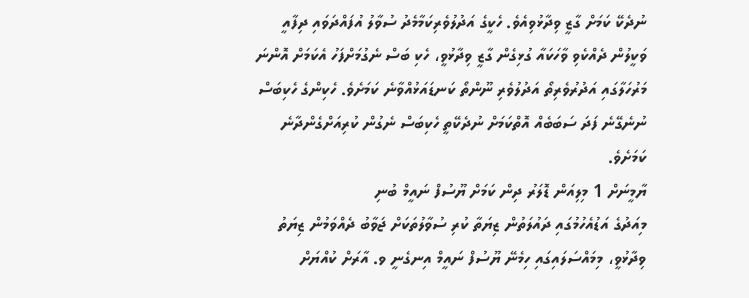ނުދެކޭ ކަމަށް ގާޒީ ވިދާޅުވިއެވެ. ހެކީގެ އަދުލުވެރިކަމާމެދު ސުވާލު އުފައްދަވައި ދިފާއީ ވަކީލުން ދެއްކެވި ވާހަކައާ ގުޅިގެން ގާޒީ ވިދާޅުވީ، ހެކި ބަސް ނެގުމަށްފަހު އެކަމަށް އޮންނަ މަރުހަލާގައި އަދުރުވެރިތޯ އަދުލުވެރި ނޫންތޯ ކަނޑައަޅުއްވާނެ ކަމަށެވެ. ހެކިންގެ ހެކިބަސް ނުނެގޭނެ ފަދަ ސަބަބެއް އޮތްކަމަށް ނުދެކޭތީ ހެކިބަސް ނެގުން ކުރިއަށްގެންދާނެ ކަމަށެވެ.
ޔާމީނަށް 1 މިލިއަން ޑޮލަރު ދިން ކަމަށް ޔޫސުފް ނައީމް ބުނި
މިއަދުގެ އަޑުއެހުމުގައި ދައުލަތުން ޒިޔަތާ ކުރި ސުވާލުތަކަށް ޖަވާބު ދެއްވަމުން ޒިޔަތު ވިދާޅުވީ، މިމައްސަލައިގައި ހިމެނޭ ޔޫސުފް ނައީމް އިނގެނީ ވ. އާރަށް ކުއްޔަށް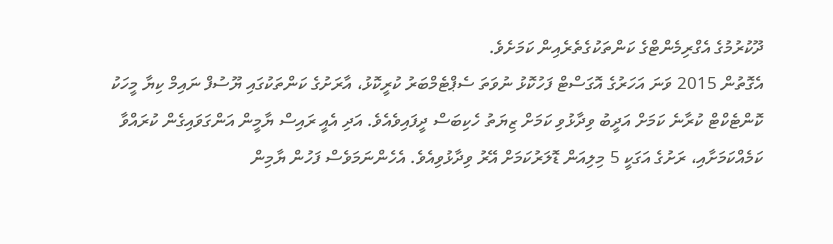ދޫކުރުމުގެ އެގްރިމެންޓްގެ ކަންތަކުގެތެރެއިން ކަމަށެވެ.
އެގޮތުން 2015 ވަނަ އަހަރުގެ އޮގަސްޓް ފަހުކޮޅު ނުވަތަ ސެޕްޓެމްބަރު ކުރީކޮޅު، އާރަށުގެ ކަންތަކުގައި ޔޫސުފް ނައިމް ކިޔާ މީހަކު ކޮންޓެކްޓް ކުރާނެ ކަމަށް އަދީބު ވިދާޅުވި ކަމަށް ޒިޔަތު ހެކިބަސް ދީފައިވެއެވެ. އަދި އެއީ ރައިސް ޔާމީން އަންގަވައިގެން ކުރައްވާ ކަމެއްކަމަށާއި، ރަށުގެ އަގަކީ 5 މިލިއަން ޑޮލަރުކަމަށް އޭރު ވިދާޅުވިއެވެ. އެހެންނަމަވެސް ފަހުން ޔާމިން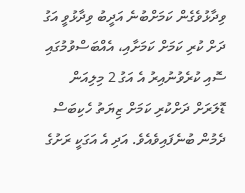ވިދާޅުވެގެން ކަމަށްބުނެ އަދީބު ވިދާޅުވީ އަގު ދަށް ކުރި ކަމަށް ކަމަށާއި، އެއްބަސްވުމުގައި ސޮއި ކުރެވުނުއިރު އެ އަގު 2 މިލިއަން ޑޮލަރަށް ދަށްކުރި ކަމަށް ޒިޔަތު ހެކިބަސް ދެމުން ބުނެފައިވެއެވެ. އަދި އެ އަގަކީ ރަށުގެ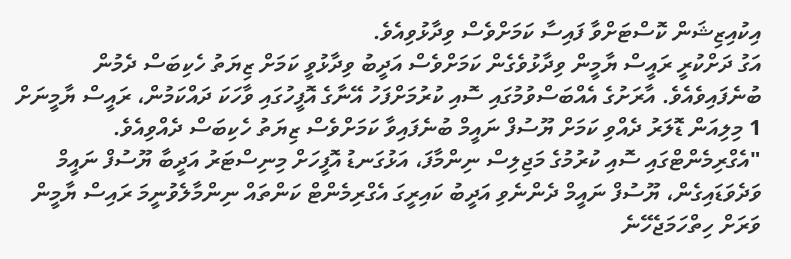އިކުއިޒިޝަން ކޮސްޓަށްވާ ފައިސާ ކަމަށްވެސް ވިދާޅުވިއެވެ.
އަގު ދަށްކުރީ ރައީސް ޔާމީން ވިދާޅުވެގެން ކަމަށްވެސް އަދީބު ވިދާޅުވީ ކަމަށް ޒިޔަތު ހެކިބަސް ދެމުން ބުނެފައިވެއެވެ. އާރަށުގެ އެއްބަސްވުމުގައި ސޮއި ކުރުމަށްފަހު އޭނާގެ އޮފީހުގައި ވާހަކަ ދައްކަމުން، ރައީސް ޔާމީނަށް 1 މިލިއަން ޑޮލަރު ދެއްވި ކަމަށް ޔޫސުފް ނައީމް ބުނެފައިވާ ކަމަށްވެސް ޒިޔަތު ހެކިބަސް ދެއްވިއެވެ.
"އެގްރިމެންޓްގައި ސޮއި ކުރުމުގެ މަޖިލިސް ނިންމާފަ، އަޅުގަނޑު އޮފީހަށް މިނިސްޓަރު އަދީބާ ޔޫސުފް ނައީމް ވަދެވަޑައިގެން، ޔޫސުފް ނައީމް ދެންނެވި އަދީބު ކައިރީގަ އެގްރިމެންޓް ކަންތައް ނިންމާލެވުނީމަ ރައިސް ޔާމީން ވަރަށް ހިތްހަމަޖެހޭނެ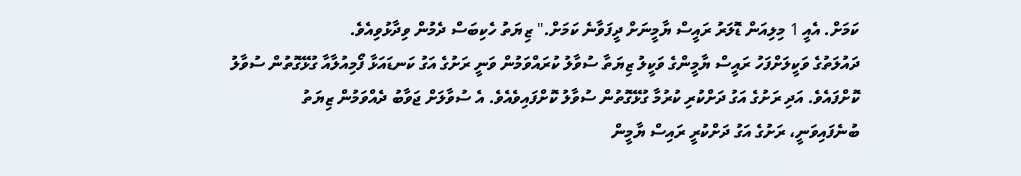ކަމަށް. އެއީ 1 މިލިއަން ޑޮލަރު ރައީސް ޔާމީނަށް ދީފަވާނެ ކަމަށް." ޒިޔަތު ހެކިބަސް ދެމުން ވިދާޅުވިއެވެ.
ދައުލަތުގެ ވަކީލަށްފަހު ރައީސް ޔާމީންގެ ވަކީލު ޒިޔަތާ ސުވާލު ކުރައްވަމުން ވަނީ ރަށުގެ އަގު ކަނޑައަޅާ ފޯމިއުލާއާ ގުޅޭގޮތުން ސުވާލު ކޮށްފައެވެ. އަދި ރަށުގެ އަގު ދަށްކުރި ކުރުމާ ގުޅޭގޮތުން ސުވާލު ކޮށްފައިވެއެވެ. އެ ސުވާލަށް ޖަވާބު ދެއްވަމުން ޒިޔަތު ބުނެފައިވަނީ، ރަށުގެ އަގު ދަށްކުރީ ރައިސް ޔާމީން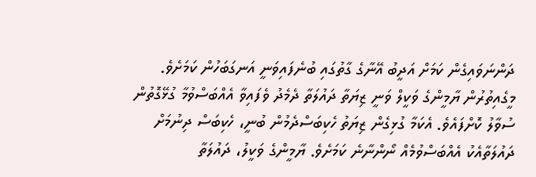ދަންނަވައިގެން ކަމަށް އަދީބު އޭނާގެ ގާތުގައި ބުނެފައިވަނީ އަނގަބަހުން ކަމަށެވެ. މީގެއިތުރުން ޔާމީންގެ ވަކީލް ވަނީ ޒިޔަތާ ދައުލަތާ ދެމެދު ވެފައިވާ އެއްބަސްވުމާ ގުޅޭގޮތުން ސުވާލު ކޮށްފައެވެ. އެކަމާ ގުޅިގެން ޒިޔަތު ހެކިބަސްދެމުން ބުނީ، ހެކިބަސް ދިނުމަށް ދައުލަތާއެކު އެއްބަސްވުމެއް ނޯންނާނެ ކަމަށެވެ. ޔާމީންގެ ވަކީލު، ދައުލަތާ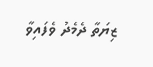ޒިޔަތާ ދެމެދު ވެފައިވާ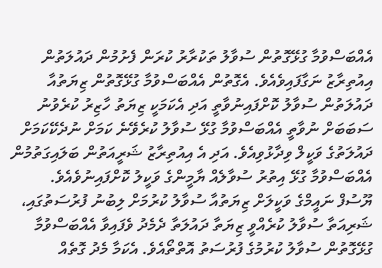އެއްބަސްވުމާ ގުޅޭގޮތުން ސުވާލު ތަކުރާރު ކުރަން ފެށުމުން ދައުލަތުން އިއުތިރާޒު ނަގާފައިވެއެވެ. އެގޮތުން އެއްބަސްވުމާ ގުޅޭގޮތުން ޒިޔަތުއާ ދައުލަތުން ސުވާލު ކޮށްފައިނުވާތީ އަދި އެކަމަކީ ޒިޔަތު ހާޒިރު ކުރެވުނު ސަބަބަށް ނުވާތީ އެއްބަސްވުމާ ގުޅޭ ސުވާލު ކުރެވޭނެ ކަމަށް ނުދެކޭކަމަށް ދައުލަތުގެ ވަކީލް ވިދާޅުވިއެވެ. އަދި އެ އިއުތިރާޒު ޝަރީއަތުން ބަލައިގަތުމުން އެއްބަސްވުމާ ގުޅޭ އިތުރު ސުވާލެއް ޔާމީންގެ ވަކީލު ކޮށްފައިނުވެއެވެ.
ޔޫސުފް ނައީމްގެ ވަކީލަށް ޒިޔަތުއާ ސުވާލު ކުރުމަށް ލިބުނު ފުރުސަތުގައި، ޝަރިއަތާ ސުވާލު ކުރެއްވީ ޒިޔަތާ ދައުލަތާ ދެމެދު ވެފައިވާ އެއްބަސްވުމާ ގުޅޭގޮތުން ސުވާލު ކުރުމުގެ ފުރުސަތު އޮތްތޯއެވެ. އެކަމާ މެދު ގޮތެއް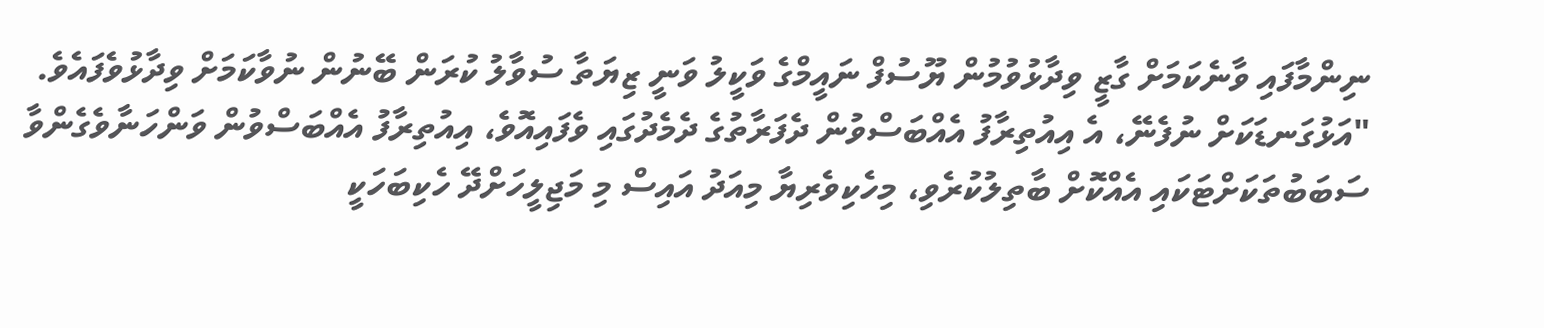ނިންމާފައި ވާނެކަމަށް ގާޒީ ވިދާޅުވުމުން ޔޫސުފް ނައީމްގެ ވަކީލު ވަނީ ޒިޔަތާ ސުވާލު ކުރަން ބޭނުން ނުވާކަމަށް ވިދާޅުވެފައެވެ.
"އަޅުގަނޑަކަށް ނުފެނޭ، އެ އިއުތިރާފު އެއްބަސްވުން ދެފަރާތުގެ ދެމެދުގައި ވެފައިއޮވެ، އިއުތިރާފު އެއްބަސްވުން ވަންހަނާވެގެންވާ ސަބަބުތަކަށްޓަކައި އެއްކޮށް ބާތިލުކުރެވި، މިހެކިވެރިޔާ މިއަދު އައިސް މި މަޖިލީހަށްދޭ ހެކިބަހަކީ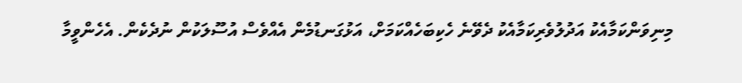މިނިވަންކަމާއެކު އަދުލުވެރިކަމާއެކު ދެވޭނެ ހެކިބަހެއްކަމަށް، އަޅުގަނޑުމެން އެއްވެސް އުސޫލަކުން ނުދެކެން. އެހެންވީމާ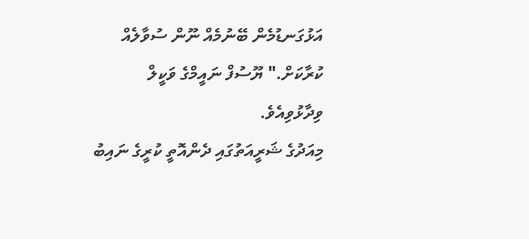އަޅުގަނޑުމެން ބޭނުމެއް ނޫން ސުވާލެއް ކުރާކަށް." ޔޫސުފް ނައީމްގެ ވަކީލް ވިދާޅުވިއެވެ.
މިއަދުގެ ޝަރީއަތުގައި ދެންއޮތީ ކުރީގެ ނައިބު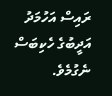ރައިސް އަހުމަދު އަދީބުގެ ހެކިބަސް ނެގުމެވެ.